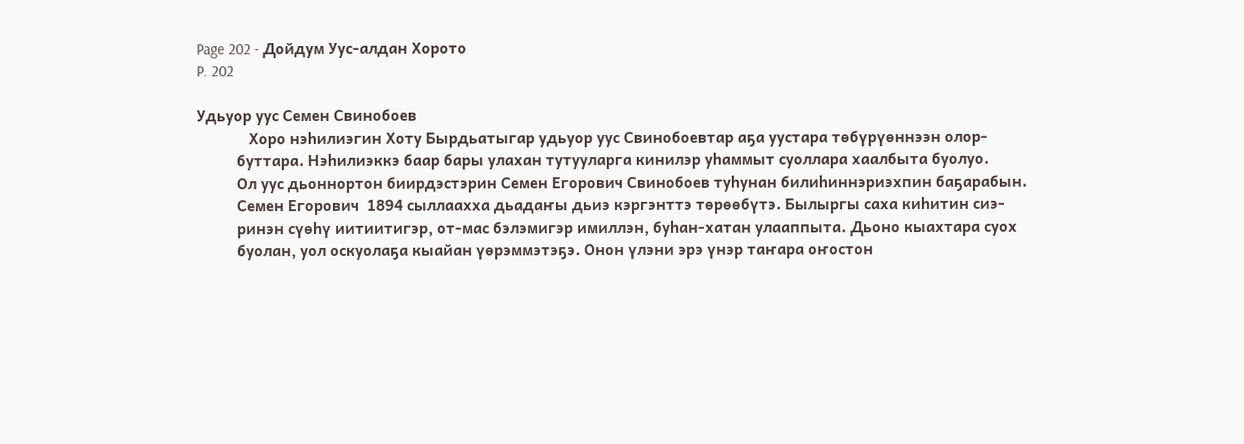Page 202 - Дойдум Уус-алдан Хорото
P. 202

Удьуор уус Семен Свинобоев
             Хоро нэһилиэгин Хоту Бырдьатыгар удьуор уус Свинобоевтар аҕа уустара төбүрүөннээн олор-
          буттара. Нэһилиэккэ баар бары улахан тутууларга кинилэр уһаммыт суоллара хаалбыта буолуо.
          Ол уус дьоннортон биирдэстэрин Семен Егорович Свинобоев туһунан билиһиннэриэхпин баҕарабын.
          Семен Егорович  1894 сыллаахха дьадаҥы дьиэ кэргэнттэ төрөөбүтэ. Былыргы саха киһитин сиэ-
          ринэн сүөһү иитиитигэр, от-мас бэлэмигэр имиллэн, буһан-хатан улааппыта. Дьоно кыахтара суох
          буолан, уол оскуолаҕа кыайан үөрэммэтэҕэ. Онон үлэни эрэ үнэр таҥара оҥостон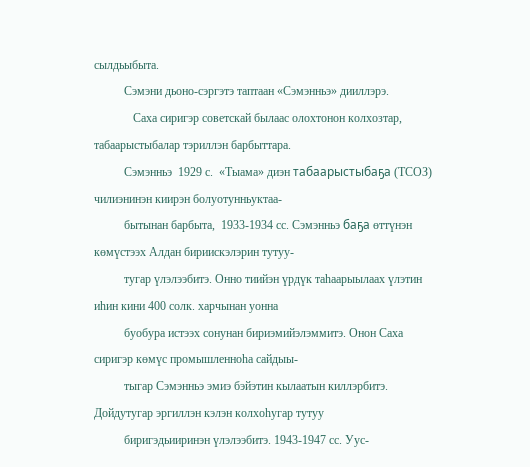сылдьыбыта.
          Сэмэни дьоно-сэргэтэ таптаан «Сэмэнньэ» дииллэрэ.
             Саха сиригэр советскай былаас олохтонон колхозтар, табаарыстыбалар тэриллэн барбыттара.
          Сэмэнньэ  1929 с.  «Тыама» диэн табаарыстыбаҕа (ТСОЗ) чилиэнинэн киирэн болуотунньуктаа-
          бытынан барбыта,  1933-1934 сс. Сэмэнньэ баҕа өттүнэн көмүстээх Алдан бириискэлэрин тутуу-
          тугар үлэлээбитэ. Онно тиийэн үрдүк таһаарыылаах үлэтин иһин кини 400 солк. харчынан уонна
          буобура истээх сонунан бириэмийэлэммитэ. Онон Саха сиригэр көмүс промышленноһа сайдыы-
          тыгар Сэмэнньэ эмиэ бэйэтин кылаатын киллэрбитэ. Дойдутугар эргиллэн кэлэн колхоһугар тутуу
          биригэдьииринэн үлэлээбитэ. 1943-1947 сс. Уус-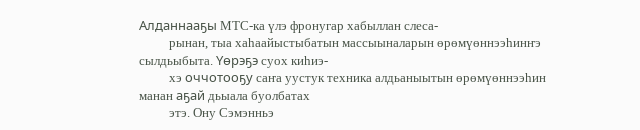Алданнааҕы МТС-ка үлэ фронугар хабыллан слеса-
          рынан, тыа хаһаайыстыбатын массыыналарын өрөмүөннээһинҥэ сылдьыбыта. Үөрэҕэ суох киһиэ-
          хэ оччотооҕу саҥа уустук техника алдьаныытын өрөмүөннээһин  манан аҕай дьыала буолбатах
          этэ. Ону Сэмэнньэ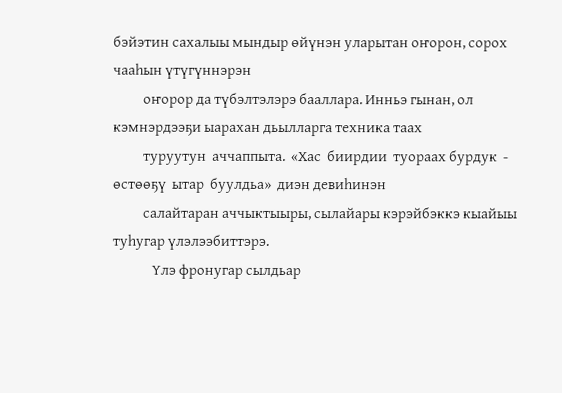бэйэтин сахалыы мындыр өйүнэн уларытан оҥорон, сорох чааһын үтүгүннэрэн
          оҥорор да түбэлтэлэрэ бааллара. Инньэ гынан, ол кэмнэрдээҕи ыарахан дьылларга техника таах
          туруутун  аччаппыта.  «Хас  биирдии  туораах бурдук  -  өстөөҕү  ытар  буулдьа»  диэн девиһинэн
          салайтаран аччыктыыры, сылайары кэрэйбэккэ кыайыы туһугар үлэлээбиттэрэ.
             Үлэ фронугар сылдьар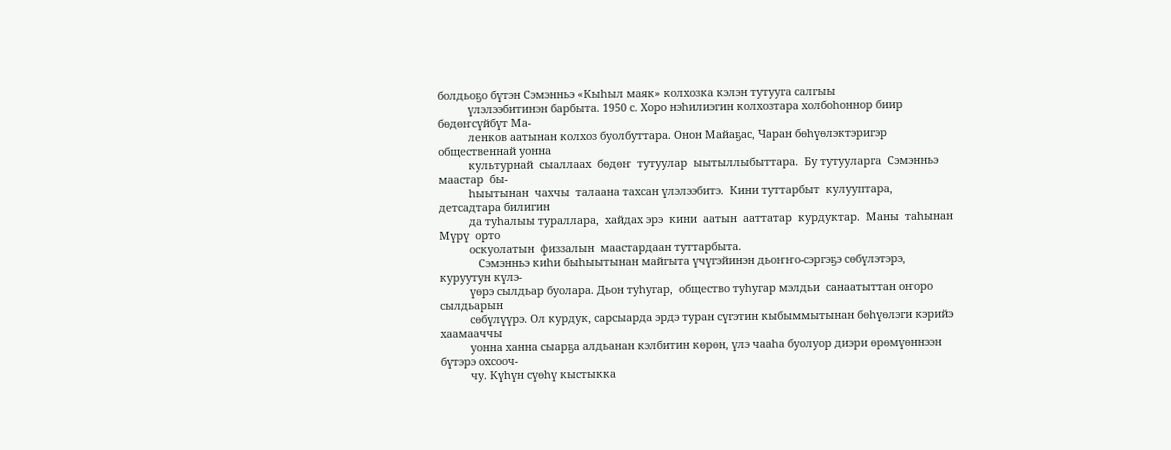болдьоҕо бүтэн Сэмэнньэ «Кыһыл маяк» колхозка кэлэн тутууга салгыы
          үлэлээбитинэн барбыта. 1950 с. Хоро нэһилиэгин колхозтара холбоһоннор биир бөдөҥсүйбүт Ма-
          ленков аатынан колхоз буолбуттара. Онон Майаҕас, Чаран бөһүөлэктэригэр общественнай уонна
          культурнай  сыаллаах  бөдөҥ  тутуулар  ыытыллыбыттара.  Бу тутууларга  Сэмэнньэ  маастар  бы-
          һыытынан  чахчы  талаана тахсан үлэлээбитэ.  Кини туттарбыт  кулууптара,  детсадтара билигин
          да туһалыы тураллара,  хайдах эрэ  кини  аатын  ааттатар  курдуктар.  Маны  таһынан  Мүрү  орто
          оскуолатын  физзалын  маастардаан туттарбыта.
             Сэмэнньэ киһи быһыытынан майгыта үчүгэйинэн дьоҥҥо-сэргэҕэ сөбүлэтэрэ, куруутун күлэ-
          үөрэ сылдьар буолара. Дьон туһугар,  общество туһугар мэлдьи  санаатыттан оҥоро сылдьарын
          сөбүлүүрэ. Ол курдук, сарсыарда эрдэ туран сүгэтин кыбыммытынан бөһүөлэги кэрийэ хаамааччы
          уонна ханна сыарҕа алдьанан кэлбитин көрөн, үлэ чааһа буолуор диэри өрөмүөннээн бүтэрэ охсооч-
          чу. Күһүн сүөһү кыстыкка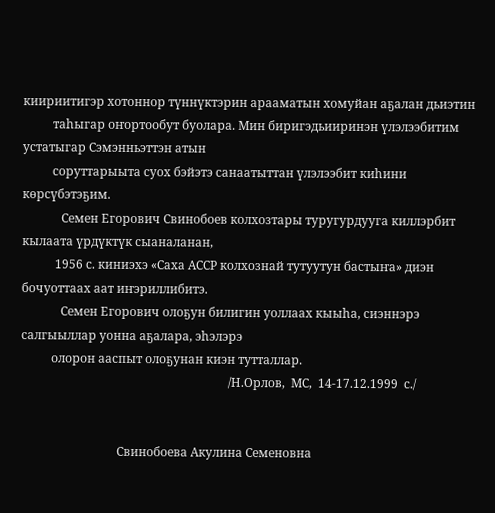киириитигэр хотоннор түннүктэрин арааматын хомуйан аҕалан дьиэтин
          таһыгар оҥортообут буолара. Мин биригэдьииринэн үлэлээбитим устатыгар Сэмэнньэттэн атын
          соруттарыыта суох бэйэтэ санаатыттан үлэлээбит киһини көрсүбэтэҕим.
             Семен Егорович Свинобоев колхозтары туругурдууга киллэрбит кылаата үрдүктүк сыаналанан,
           1956 с. киниэхэ «Саха АССР колхознай тутуутун бастыҥа» диэн бочуоттаах аат иҥэриллибитэ.
             Семен Егорович олоҕун билигин уоллаах кыыһа, сиэннэрэ салгыыллар уонна аҕалара, эһэлэрэ
          олорон ааспыт олоҕунан киэн тутталлар.
                                                                     /Н.Орлов,  МС,  14-17.12.1999  с./


                                Свинобоева Акулина Семеновна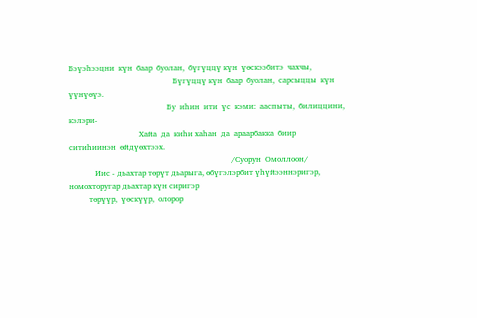Бэүэһээцни  күн  баар  буолан,  бүгүццү күн  үөскээбитэ  чахчы,
                                                    Бүгүццү күн  баар  буолан,  сарсыццы  күн  үүнүөүэ.
                                                 Бу  иһин  ити  үс  кэми:  ааспыты,  билиццини,  кэлэри-
                                   Хайа  да  киһи хаһан  да  араарбакка  биир  ситиһиинэн  өйдүөхтээх.
                                                                                 /Суорун  Омоллоон/
             Иис - дьахтар төрүт дьарыга, өбүгэлэрбит үһүйээннэригэр, номохторугар дьахтар күн сиригэр
          төрүүр,  үөскүүр,  олорор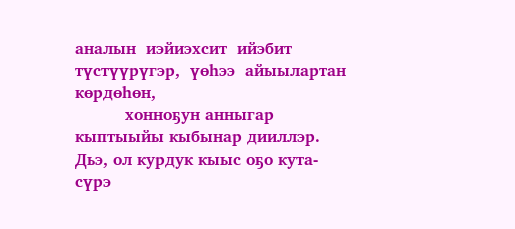аналын  иэйиэхсит  ийэбит түстүүрүгэр,  үөһээ  айыылартан  көрдөһөн,
          хонноҕун анныгар кыптыыйы кыбынар дииллэр. Дьэ, ол курдук кыыс оҕо кута-сүрэ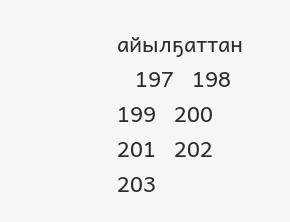айылҕаттан
   197   198   199   200   201   202   203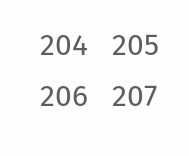204   205   206   207